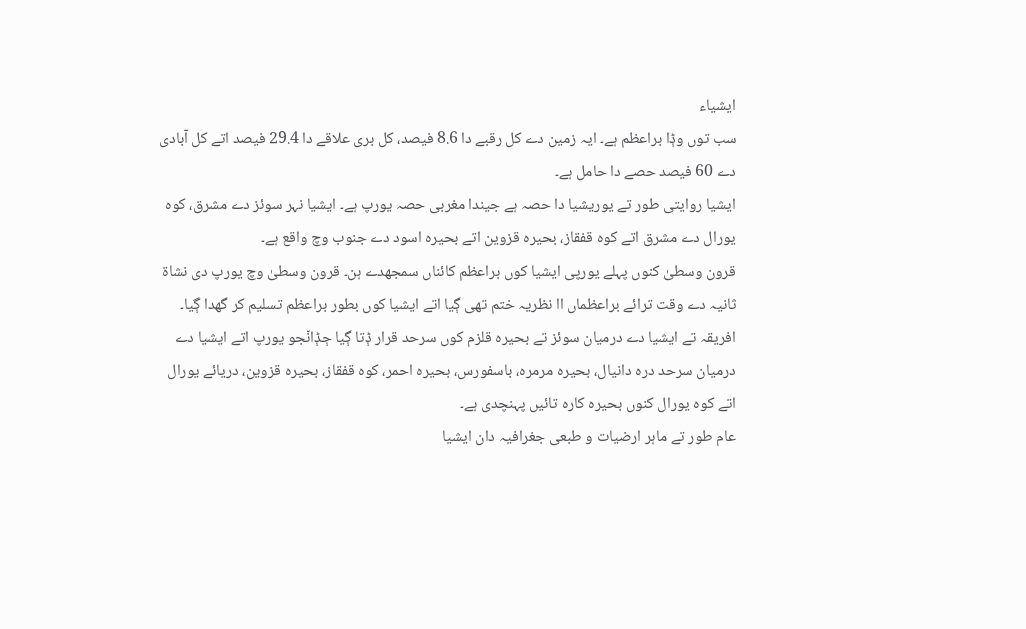ایشیاء
سب توں وݙا براعظم ہے۔ ایہ زمین دے کل رقبے دا 8.6 فیصد، کل بری علاقے دا 29.4 فیصد اتے کل آبادی دے 60 فیصد حصے دا حامل ہے۔
ایشیا روایتی طور تے یوریشیا دا حصہ ہے جیندا مغربی حصہ یورپ ہے۔ ایشیا نہر سوئز دے مشرق، کوہ یورال دے مشرق اتے کوہ قفقاز، بحیرہ قزوین اتے بحیرہ اسود دے جنوب وچ واقع ہے۔
قرون وسطیٰ کنوں پہلے یورپی ایشیا کوں براعظم کائناں سمجھدے ہن۔ قرون وسطیٰ وچ یورپ دی نشاۃ ثانیہ دے وقت ترائے براعظماں اا نظریہ ختم تھی ڳیا اتے ایشیا کوں بطور براعظم تسلیم کر گھدا ڳیا۔ افریقہ تے ایشیا دے درمیان سوئز تے بحیرہ قلزم کوں سرحد قرار ݙتا ڳیا ڄݙان٘جو یورپ اتے ایشیا دے درمیان سرحد درہ دانیال، بحیرہ مرمرہ، باسفورس، بحیرہ احمر، کوہ قفقاز، بحیرہ قزوین، دریائے یورال اتے کوہ یورال کنوں بحیرہ کارہ تائیں پہنچدی ہے۔
عام طور تے ماہر ارضیات و طبعی جغرافیہ دان ایشیا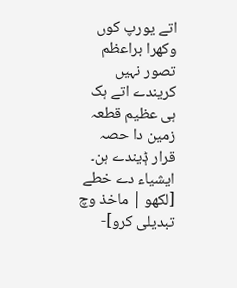اتے یورپ کوں وکھرا براعظم تصور نہیں کریندے اتے ہک ہی عظیم قطعہ زمین دا حصہ قرار ݙیندے ہن۔
ایشیاء دے خطے
[لکھو | ماخذ وچ تبدیلی کرو]-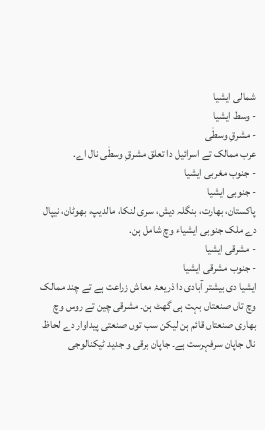شمالی ایشیا
- وسط ایشیا
- مشرقِ وسطٰی
عرب ممالک تے اسرائیل دا تعلق مشرقِ وسطٰی نال اے.
- جنوب مغربی ایشیا
- جنوبی ایشیا
پاکستان، بھارت، بنگلہ دیش، سری لنکا، مالدیپ، بھوٹان، نیپال دے ملک جنوبی ایشیاء وچ شامل ہن.
- مشرقی ایشیا
- جنوب مشرقی ایشیا
ایشیا دی بیشتر آبادی دا ذریعۂ معاش زراعت ہے تے چند ممالک وچ تاں صنعتاں بہت ہی گھٹ ہن۔ مشرقی چین تے روس وچ بھاری صنعتاں قائم ہن لیکن سب توں صنعتی پیداوار دے لحاظ نال جاپان سرفہرست ہے۔ جاپان برقی و جدید ٹیکنالوجی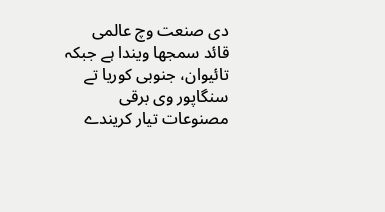دی صنعت وچ عالمی قائد سمجھا ویندا ہے جبکہ تائیوان، جنوبی کوریا تے سنگاپور وی برقی مصنوعات تیار کریندے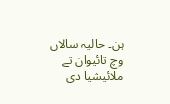ہن۔ حالیہ سالاں وچ تائیوان تے ملائیشیا دی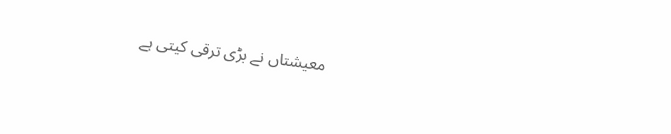معیشتاں نے بڑی ترقی کیتی ہے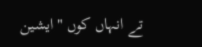تے انہاں کوں "ایشین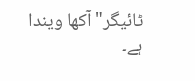ٹائیگر" آکھا ویندا ہے۔